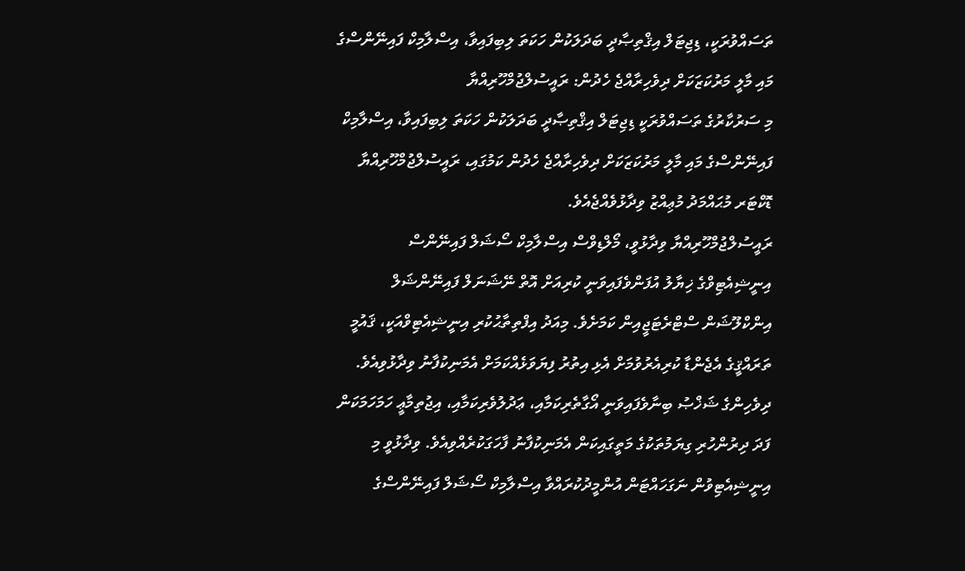ތަސައްވުރަކީ، ޑިޖިޓަލް އިޤްތިޞާދީ ބަދަލަކުން ހަކަތަ ލިބިފައިވާ، އިސްލާމިކް ފައިނޭންސްގެ މައި މާލީ މަރުކަޒަކަށް ދިވެހިރާއްޖެ ހެދުން: ރައީސުލްޖުމްހޫރިއްޔާ
މި ސަރުކާރުގެ ތަސައްވުރަކީ ޑިޖިޓަލް އިޤްތިޞާދީ ބަދަލަކުން ހަކަތަ ލިބިފައިވާ، އިސްލާމިކް ފައިނޭންސްގެ މައި މާލީ މަރުކަޒަކަށް ދިވެހިރާއްޖެ ހެދުން ކަމުގައި، ރައީސުލްޖުމްހޫރިއްޔާ ޑޮކްޓަރ މުޙައްމަދު މުޢިއްޒު ވިދާޅުވެއްޖެއެވެ.
ރައީސުލްޖުމްހޫރިއްޔާ ވިދާޅުވީ، މޯލްޑިވްސް އިސްލާމިކް ސޯޝަލް ފައިނޭންސް އިނީޝިއެޓިވްގެ ޚިޔާލު އުފަންވެފައިވަނީ ކުރިއަށް އޮތް ނޭޝަނަލް ފައިނޭންޝަލް އިންކްލޫޝަން ސްޓްރެޓަޖީއިން ކަމަށެވެ. މިއަދު އިފްތިތާޙުކުރި އިނީޝިއެޓިވްއަކީ، ޤައުމީ ތަރައްޤީގެ އެޖެންޑާ ކުރިއެރުވުމަށް އެޅި އިތުރު ފިޔަވަޅެއްކަމަށް އެމަނިކުފާނު ވިދާޅުވިއެވެ. ދިވެހިންގެ ޝަޚްޞު ބިނާވެފައިވަނީ އޯގާތެރިކަމާއި، ޢަދުލުވެރިކަމާއި، އިޖުތިމާޢީ ހަމަހަމަކަން ފަދަ ދިރުންހުރި ގިޔަމުތަކުގެ މަތީގައިކަން އެމަނިކުފާނު ފާހަގަކުރެއްވިއެވެ. ވިދާޅުވީ މި އިނީޝިއެޓިވުން ނަގަހައްޓަން އުންމީދުކުރައްވާ އިސްލާމިކް ސޯޝަލް ފައިނޭންސްގެ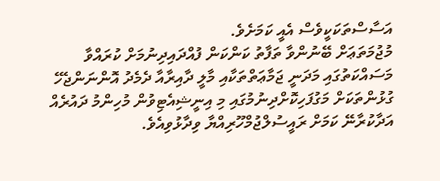އަސާސްތަކަކީވެސް އެއީ ކަމަށެވެ.
މުޖުމަތަޢަށް ބޭނުންވާ ތަފާތު ކަންކަން ފުއްދައިދިނުމަށް ކުރައްވާ މަސައްކަތުގައި މަދަނީ ޖަމާޢަތްތަކާއި މާލީ ދާއިރާއާ ދެމެދު އޮންނަންޖެހޭ ގުޅުންތަކަށް މަގުފަހިކޮށްދިނުމުގައި މި އިނީޝިއެޓިވުން މުހިންމު ދައުރެއް އަދާކުރާނޭ ކަމަށް ރައީސުލްޖުމްހޫރިއްޔާ ވިދާޅުވިއެވެ.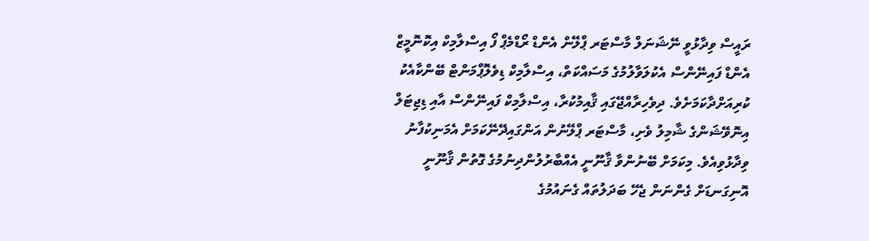ރައީސް ވިދާޅުވީ ނޭޝަނަލް މާސްޓަރ ޕްލޭން އެންޑް ރޯޑްމެޕް ފޯ އިސްލާމިކް އިކޮނޮމީޒް އެންޑް ފައިނޭންސް އެކުލަވާލުމުގެ މަސައްކަތް، އިސްލާމިކް ޑިވެލޮޕްމަންޓް ބޭންކާއެކު ކުރިއަށްދާކަމަށެވެ. ދިވެހިރާއްޖޭގައި ޤާއިމުކުރާ، އިސްލާމިކް ފައިނޭންސް އާއި ޑިޖިޓަލް އިނޮވޭޝަންގެ ޝާމިލު ވެށި، މާސްޓަރ ޕްލޭނުން އަންގައިދޭނޭކަމަށް އެމަނިކުފާނު ވިދާޅުވިއެވެ. މިކަމަށް ބޭނުންވާ ޤާނޫނީ އެއްބާރުލުންދިނުމުގެ ގޮތުން ޤާނޫނީ އޮނިގަނޑަށް ގެންނަން ޖެހޭ ބަދަލުތައް ގެނައުމުގެ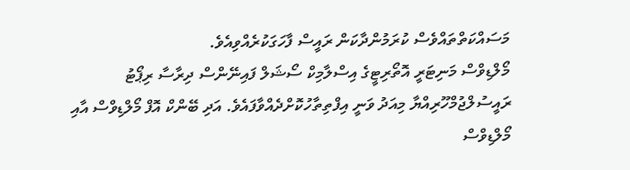މަސައްކަތްތައްވެސް ކުރަމުންދާކަން ރައީސް ފާހަގަކުރެއްވިއެވެ.
މޯލްޑިވްސް މަނިޓަރީ އޮތޯރިޓީގެ އިސްލާމިކް ސޯޝަލް ފައިނޭންސް ދިރާސާ ރިޕޯޓު ރައީސުލްޖުމްހޫރިއްޔާ މިއަދު ވަނީ އިފްތިތާހުކޮށްދެއްވާފައެވެ. އަދި ބޭންކް އޮފް މޯލްޑިވްސް އާއި މޯލްޑިވްސް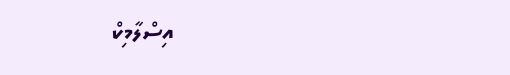އިސްލާމިކް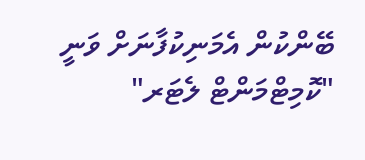ބޭންކުން އެމަނިކުފާނަށް ވަނީ "ކޮމިޓްމަންޓް ލެޓަރ"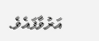އަރުވާފައެވެ.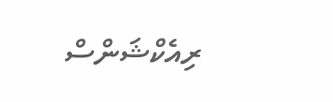ރިއެކްޝަންސް